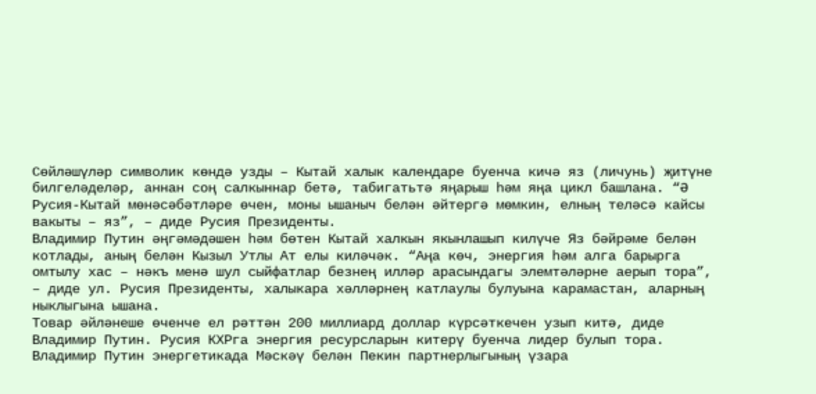Сөйләшүләр символик көндә узды – Кытай халык календаре буенча кичә яз (личунь) җитүне билгеләделәр, аннан соң салкыннар бетә, табигатьтә яңарыш һәм яңа цикл башлана. “Ә Русия-Кытай мөнәсәбәтләре өчен, моны ышаныч белән әйтергә мөмкин, елның теләсә кайсы вакыты – яз”, – диде Русия Президенты.
Владимир Путин әңгәмәдәшен һәм бөтен Кытай халкын якынлашып килүче Яз бәйрәме белән котлады, аның белән Кызыл Утлы Ат елы киләчәк. “Аңа көч, энергия һәм алга барырга омтылу хас – нәкъ менә шул сыйфатлар безнең илләр арасындагы элемтәләрне аерып тора”, – диде ул. Русия Президенты, халыкара хәлләрнең катлаулы булуына карамастан, аларның ныклыгына ышана.
Товар әйләнеше өченче ел рәттән 200 миллиард доллар күрсәткечен узып китә, диде Владимир Путин. Русия КХРга энергия ресурсларын китерү буенча лидер булып тора. Владимир Путин энергетикада Мәскәү белән Пекин партнерлыгының үзара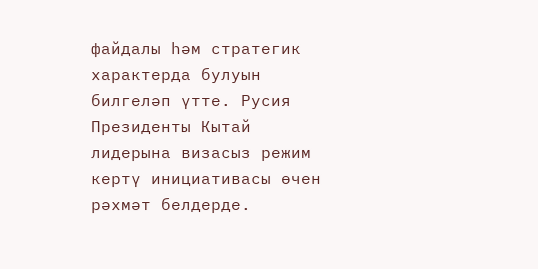файдалы һәм стратегик характерда булуын билгеләп үтте. Русия Президенты Кытай лидерына визасыз режим кертү инициативасы өчен рәхмәт белдерде.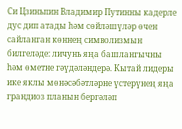Си Цзиньпин Владимир Путинны кадерле дус дип атады һәм сөйләшүләр өчен сайланган көннең символизмын билгеләде: личунь яңа башлангычны һәм өметне гәүдәләндерә. Кытай лидеры ике яклы мөнәсәбәтләрне үстерүнең яңа грандиоз планын бергәләп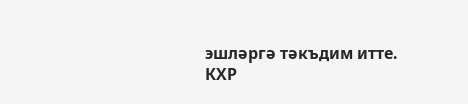эшләргә тәкъдим итте.
КХР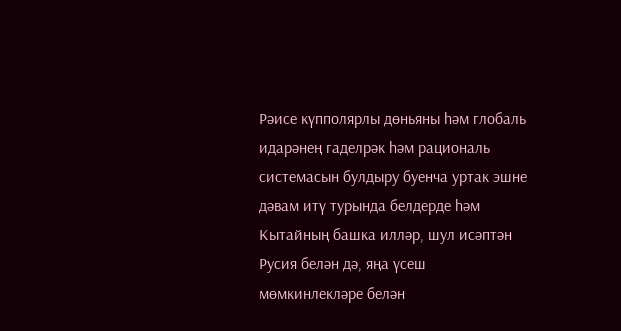Рәисе күпполярлы дөньяны һәм глобаль идарәнең гаделрәк һәм рациональ системасын булдыру буенча уртак эшне дәвам итү турында белдерде һәм Кытайның башка илләр, шул исәптән Русия белән дә, яңа үсеш мөмкинлекләре белән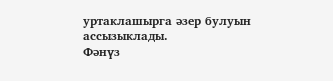уртаклашырга әзер булуын ассызыклады.
Фәнүз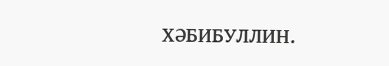ХӘБИБУЛЛИН.